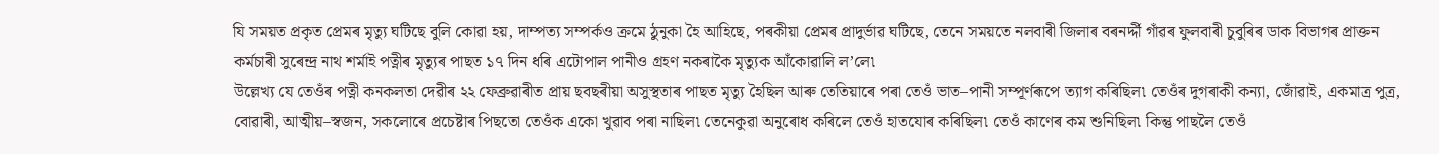যি সময়ত প্রকৃত প্রেমৰ মৃত্যু ঘটিছে বুলি কোৱা হয়, দাম্পত্য সম্পর্কও ক্রমে ঠুনুকা হৈ আহিছে, পৰকীয়া প্রেমৰ প্রাদুর্ভাৱ ঘটিছে, তেনে সময়তে নলবাৰী জিলাৰ বৰনর্দ্দী গাঁৱৰ ফুলবাৰী চুবুৰিৰ ডাক বিভাগৰ প্রাক্তন কর্মচাৰী সুৰেন্দ্র নাথ শর্মাই পত্নীৰ মৃত্যুৰ পাছত ১৭ দিন ধৰি এটোপাল পানীও গ্রহণ নকৰাকৈ মৃত্যুক আঁকোৱালি ল’লে৷
উল্লেখ্য যে তেওঁৰ পত্নী কনকলতা দেৱীৰ ২২ ফেব্রুৱাৰীত প্রায় ছবছৰীয়া অসুস্থতাৰ পাছত মৃত্যু হৈছিল আৰু তেতিয়াৰে পৰা তেওঁ ভাত–পানী সম্পূর্ণৰূপে ত্যাগ কৰিছিল৷ তেওঁৰ দুগৰাকী কন্যা, জোঁৱাই, একমাত্র পুত্র, বোৱাৰী, আত্মীয়–স্বজন, সকলোৰে প্রচেষ্টাৰ পিছতো তেওঁক একো খুৱাব পৰা নাছিল৷ তেনেকুৱা অনুৰোধ কৰিলে তেওঁ হাতযোৰ কৰিছিল৷ তেওঁ কাণেৰ কম শুনিছিল৷ কিন্তু পাছলৈ তেওঁ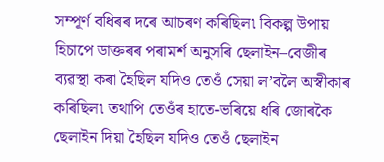সম্পূর্ণ বধিৰৰ দৰে আচৰণ কৰিছিল৷ বিকল্প উপায় হিচাপে ডাক্তৰৰ পৰামর্শ অনুসৰি ছেলাইন–বেজীৰ ব্যৱস্থা কৰা হৈছিল যদিও তেওঁ সেয়া ল’বলৈ অস্বীকাৰ কৰিছিল৷ তথাপি তেওঁৰ হাতে-ভৰিয়ে ধৰি জোৰকৈ ছেলাইন দিয়া হৈছিল যদিও তেওঁ ছেলাইন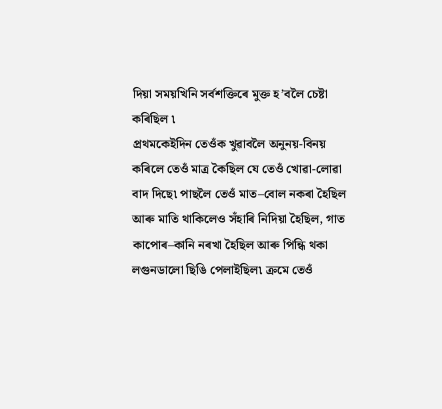দিয়া সময়খিনি সর্বশক্তিৰে মুক্ত হ’বলৈ চেষ্টা কৰিছিল ৷
প্রথমকেইদিন তেওঁক খুৱাবলৈ অনুনয়-বিনয় কৰিলে তেওঁ মাত্র কৈছিল যে তেওঁ খোৱা-লোৱা বাদ দিছে৷ পাছলৈ তেওঁ মাত–বোল নকৰা হৈছিল আৰু মাতি থাকিলেও সঁহাৰি নিদিয়া হৈছিল, গাত কাপোৰ–কানি নৰখা হৈছিল আৰু পিন্ধি থকা লগুনডালো ছিঙি পেলাইছিল৷ ক্রমে তেওঁ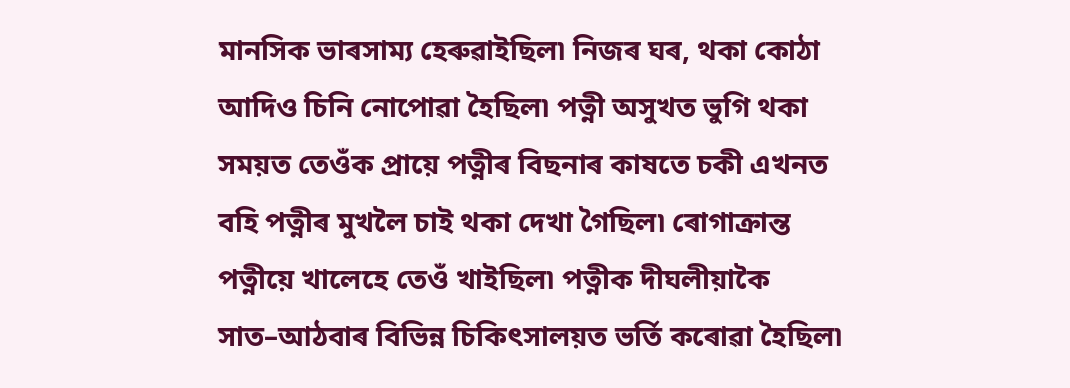মানসিক ভাৰসাম্য হেৰুৱাইছিল৷ নিজৰ ঘৰ, থকা কোঠা আদিও চিনি নোপোৱা হৈছিল৷ পত্নী অসুখত ভুগি থকা সময়ত তেওঁক প্রায়ে পত্নীৰ বিছনাৰ কাষতে চকী এখনত বহি পত্নীৰ মুখলৈ চাই থকা দেখা গৈছিল৷ ৰোগাক্রান্ত পত্নীয়ে খালেহে তেওঁ খাইছিল৷ পত্নীক দীঘলীয়াকৈ সাত–আঠবাৰ বিভিন্ন চিকিৎসালয়ত ভর্তি কৰোৱা হৈছিল৷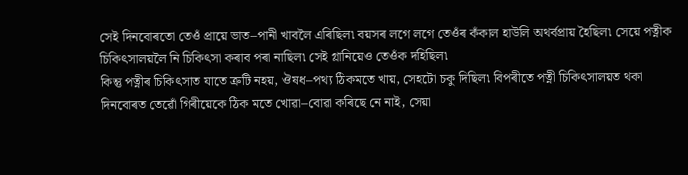সেই দিনবোৰতো তেওঁ প্রায়ে ভাত–পানী খাবলৈ এৰিছিল৷ বয়সৰ লগে লগে তেওঁৰ কঁকাল হাউলি অথর্বপ্রায় হৈছিল৷ সেয়ে পত্নীক চিকিৎসালয়লৈ নি চিকিৎসা কৰাব পৰা নাছিল৷ সেই গ্লানিয়েও তেওঁক দহিছিল৷
কিন্তু পত্নীৰ চিকিৎসাত যাতে ত্রুটি নহয়, ঔষধ–পথ্য ঠিকমতে খায়, সেহটো চকু দিছিল৷ বিপৰীতে পত্নী চিকিৎসালয়ত থকা দিনবোৰত তেৱোঁ গিৰীয়েকে ঠিক মতে খোৱা–বোৱা কৰিছে নে নাই, সেয়া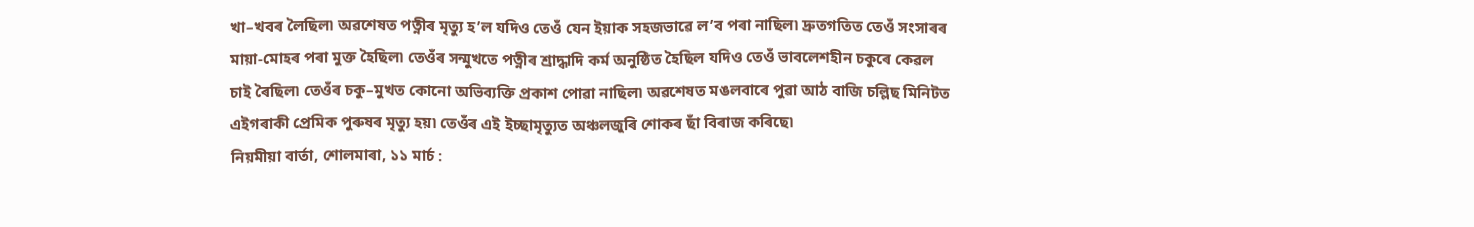খা–খবৰ লৈছিল৷ অৱশেষত পত্নীৰ মৃত্যু হ’ল যদিও তেওঁ যেন ইয়াক সহজভাৱে ল’ব পৰা নাছিল৷ দ্রুতগতিত তেওঁ সংসাৰৰ মায়া-মোহৰ পৰা মুক্ত হৈছিল৷ তেওঁৰ সন্মুখতে পত্নীৰ শ্রাদ্ধাদি কর্ম অনুষ্ঠিত হৈছিল যদিও তেওঁ ভাবলেশহীন চকুৰে কেৱল চাই ৰৈছিল৷ তেওঁৰ চকু–মুখত কোনো অভিব্যক্তি প্রকাশ পোৱা নাছিল৷ অৱশেষত মঙলবাৰে পুৱা আঠ বাজি চল্লিছ মিনিটত এইগৰাকী প্রেমিক পুৰুষৰ মৃত্যু হয়৷ তেওঁৰ এই ইচ্ছামৃত্যুত অঞ্চলজুৰি শোকৰ ছাঁ বিৰাজ কৰিছে৷
নিয়মীয়া বার্তা, শোলমাৰা, ১১ মার্চ :